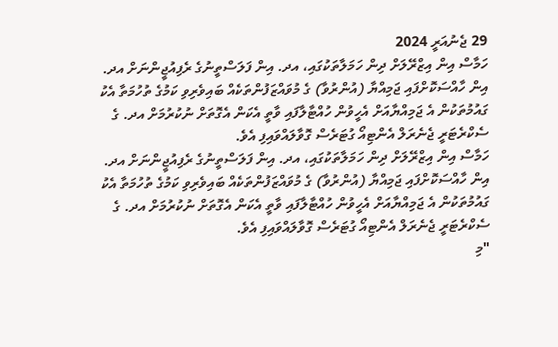29 ޖެނުއަރީ 2024
ހަމާސް އިން އިޒްރޭލަށް ދިން ހަމަލާތަކުގައި، އދ. އިން ފަލަސްތީނުގެ ރެފިއުޖީންނަށް އދ. އިން ހާއްސަކޮށްފައި ޖަމިއްޔާ (އުންރުވާ) ގެ މުވައްޒަފުންތަކެއް ބައިވެރިވި ކަމުގެ ތުހުމަތާ އެކު ގައުމުތަކުން އެ ޖަމިއްޔާއަށް އެހީވުން ހުއްޓާލާފައި ވާތީ އެކަން އެގޮތަށް ނުކުރުމަށް އދ. ގެ ސެކްރެޓަރީ ޖެނެރަލް އެންޓިއޯ ގުޓަރެސް ގޮވާލައްވައިފި އެވެ.
ހަމާސް އިން އިޒްރޭލަށް ދިން ހަމަލާތަކުގައި، އދ. އިން ފަލަސްތީނުގެ ރެފިއުޖީންނަށް އދ. އިން ހާއްސަކޮށްފައި ޖަމިއްޔާ (އުންރުވާ) ގެ މުވައްޒަފުންތަކެއް ބައިވެރިވި ކަމުގެ ތުހުމަތާ އެކު ގައުމުތަކުން އެ ޖަމިއްޔާއަށް އެހީވުން ހުއްޓާލާފައި ވާތީ އެކަން އެގޮތަށް ނުކުރުމަށް އދ. ގެ ސެކްރެޓަރީ ޖެނެރަލް އެންޓިއޯ ގުޓަރެސް ގޮވާލައްވައިފި އެވެ.
"މި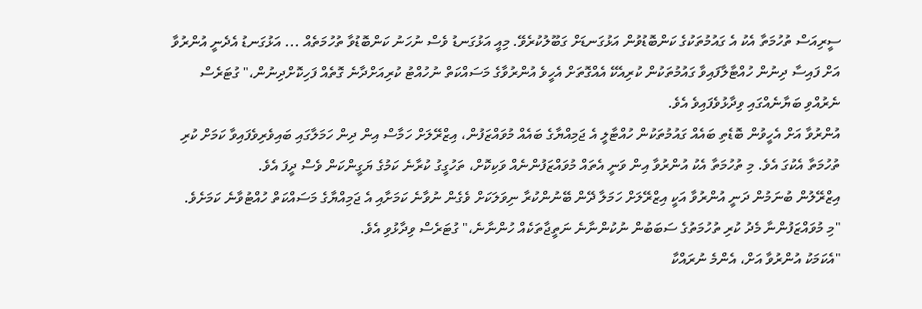ސީރިއަސް ތުހުމަތާ އެކު އެ ގައުމުތަކުގެ ކަންބޮޑުވުން އަޅުގަނޑަށް ގަބޫލުކުރެވޭ. މިއީ އަޅުގަނޑު ވެސް ނުހަނު ކަންބޮޑުވާ ތުހުމަތެއް ... އަޅުގަނޑު އެދެނީ އުންރުވާ އަށް ފައިސާ ދިނުން ހުއްޓާލާފައިވާ ގައުމުތަކުން ކުރިއެކޭ އެއްގޮތަށް އެހީވެ އުންރުވާގެ މަސައްކަތް ނުހުއްޓު ކުރިއަށްދާނެ ގޮތެއް ފަހިކޮށްދިނުން،" ގުޓަރެސް ނެރުއްވި ބަޔާނެއްގައި ވިދާޅުވެފައިވެ އެވެ.
އުންރުވާ އަށް އެހީވުން ބޮޑެތި ބައެއް ގައުމުތަކުން ހުއްޓާލީ އެ ޖަމިއްޔާގެ ބައެއް މުވައްޒަފުން، އިޒްރޭލަށް ހަމާސް އިން ދިން ހަމަލާގައި ބައިވެރިވެފައިވާ ކަމަށް ކުރި ތުހުމަތާ އެކުގަ އެވެ. މި ތުހުމަތާ އެކު އުންރުވާ އިން ވަނީ އެތައް މުވައްޒަފުންނެއް ވަކިކޮށް، ތަހުގީގު ކުރާނެ ކަމުގެ ޔަގީންކަން ވެސް ދީފަ އެވެ.
އިޒްރޭލުން ބުނަމުން ދަނީ އުންރުވާ އަކީ އިޒްރޭލަށް ހަމަލާ ދޭން ބޭނުންކުރާ ނިވަލަކަށް ވެގެން ނުވާނެ ކަމަށާއި އެ ޖަމިއްޔާގެ މަސައްކަތް ހުއްޓުވާނެ ކަމަށެވެ.
"މި މުވައްޒަފުންނާ މެދު ކުރި ތުހުމަތުގެ ސަބަބުން ނުކުންނާނެ ނަތީޖާތަކެއް ހުންނާނެ،" ގުޓަރެސް ވިދާޅުވި އެވެ.
"އެކަމަކު އުންރުވާ އަށް، އެންމެ ނުރައްކާ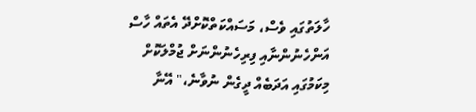ހާލަތުގައި ވެސް، މަސައްކަތްކޮށްދޭ އެތައް ހާސް އަންހެނުންނާއި ފިރިހެނުންނަށް ޖުމްލަކޮށް މިކަމުގައި އަދަބެއް ދީގެން ނުވާނެ،" އޭނާ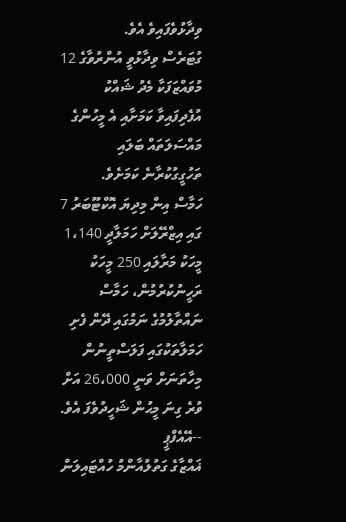ވިދާޅުވެފައިވެ އެވެ.
ގުޓަރެސް ވިދާޅުވީ އުންރުވާގެ 12 މުވައްޒަފަކާ މެދު ޝައްކު އުފެދިފައިވާ ކަމަށާއި އެ މީހުންގެ މައްސަލަތައް ބަލައި ތަހުގީގުކުރާނެ ކަމަށެވެ.
ހަމާސް އިން މިދިޔަ އޮކްޓޫބަރު 7 ގައި އިޒްރޭލަށް ހަމަލާދީ 1،140 މީހަކު މަރާލައި 250 މީހަކު ރަހީނުކުރުމުން، ހަމާސް ނައްތާލުމުގެ ނަމުގައި ދޭން ފެށި ހަމަލާތަކުގައި ފަލަސްތީނުން މިހާތަނަށް ވަނީ 26،000 އަށް ވުރެ ގިނަ މީޙުން ޝަހީދުވެފަ އެވެ. --އޭއެފްޕީ
ޣައްޒާގެ ގަތުލުއާންމު ހުއްޓައިލަން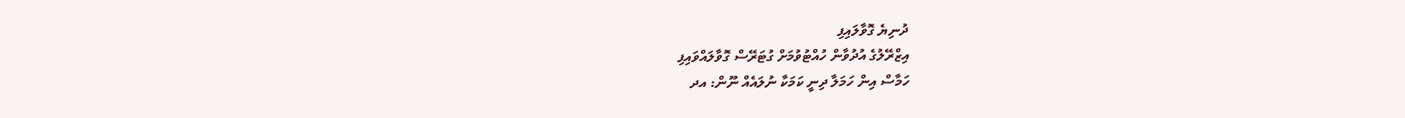ދުނިޔެ ގޮވާލައިފި
އިޒްރޭލުގެ އުދުވާން ހުއްޓުވުމަށް ގުޓަރޭސް ގޮވާލައްވައިފި
ހަމާސް އިން ހަމަލާ ދިނީ ކަމަކާ ނުލައެއް ނޫން: އދ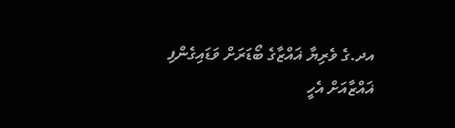އދ.ގެ ވެރިޔާ ޣައްޒާގެ ބޯޑަރަށް ވަޑައިގެންފި
ޣައްޒާއަށް އެހީ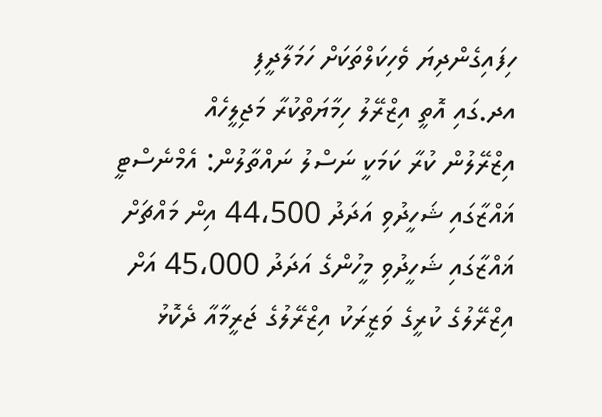ހިފައިގެންދިޔަ ވެހިކަލްތަކަށް ހަމަލާދީފި
އދ.ގައި އޮތީ އިޒްރޭލު ހިމާޔަތްކުރާ މަޖިލީހެއް
އިޒްރޭލުން ކުރާ ކަމަކީ ނަސްލު ނައްތާލުން: އެމްނެސްޓީ
ޣައްޒާގައި ޝަހީދުވި އަދަދު 44،500 އިން މައްޗަށް
ޣައްޒާގައި ޝަހީދުވި މީހުންގެ އަދަދު 45،000 އަށް
އިޒްރޭލުގެ ކުރީގެ ވަޒީރަކު އިޒްރޭލުގެ ޖަރީމާއާ ދެކޮޅު